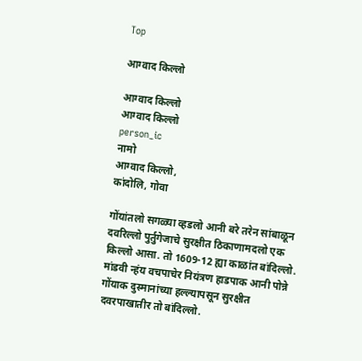Top

आग्वाद किल्लो

आग्वाद किल्लो
आग्वाद किल्लो
person_ic
नामो
आग्वाद किल्लो,
कांदोलि, गोवा

गोंयांतलो सगळ्या व्हडलो आनी बरे तरेन सांबाळून दवरिल्लो पुर्तुगेजाचे सुरक्षीत ठिकाणामदलो एक किल्लो आसा. तो 1609-12 ह्या काळांत बांदिल्लो. मांडवी न्हंय वचपाचेर नियंत्रण हाडपाक आनी पोन्ने गोंयाक दुस्मानांच्या हल्ल्यापसून सुरक्षीत दवरपाखातीर तो बांदिल्लो.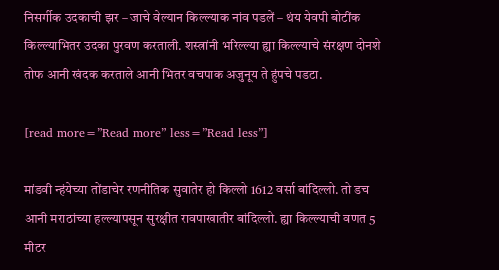निसर्गीक उदकाची झर – जाचे वेल्यान किल्ल्याक नांव पडलें – थंय येवपी बोटींक किल्ल्याभितर उदका पुरवण करताली. शस्त्रांनी भरिल्ल्या ह्या किल्ल्याचे संरक्षण दोनशे तोफ आनी खंदक करताले आनी भितर वचपाक अजुनूय ते हुंपचे पडटा.

[read more=”Read more” less=”Read less”]

मांडवी न्हंयेच्या तोंडाचेर रणनीतिक सुवातेर हो किल्लो 1612 वर्सा बांदिल्लो. तो डच आनी मराठांच्या हल्ल्यापसून सुरक्षीत रावपाखातीर बांदिल्लो. ह्या किल्ल्याची वणत 5 मीटर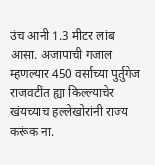उंच आनी 1.3 मीटर लांब आसा. अजापाची गजाल म्हणल्यार 450 वर्साच्या पुर्तुगेज राजवटींत ह्या किल्ल्याचेर खंयच्याच हल्लेखोरांनी राज्य करूंक ना.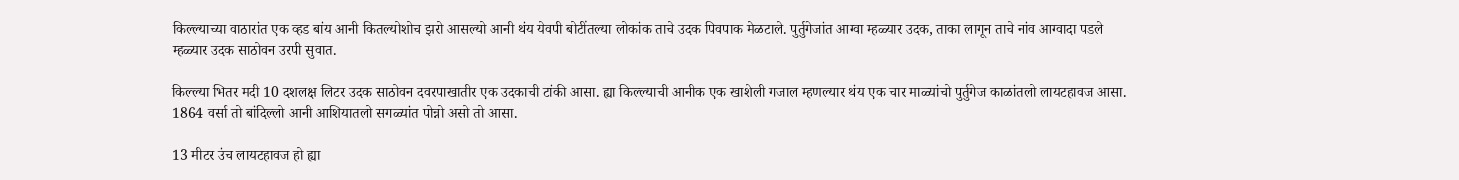किल्ल्याच्या वाठारांत एक व्हड बांय आनी कितल्योशोच झरो आसल्यो आनी थंय येवपी बोटींतल्या लोकांक ताचे उदक पिवपाक मेळटाले. पुर्तुगेजांत आग्वा म्हळ्यार उदक, ताका लागून ताचे नांव आग्वादा पडले म्हळ्यार उदक साठोवन उरपी सुवात.

किल्ल्या भितर मदी 10 दशलक्ष लिटर उदक साठोवन दवरपाखातीर एक उदकाची टांकी आसा. ह्या किल्ल्याची आनीक एक खाशेली गजाल म्हणल्यार थंय एक चार माळ्यांचो पुर्तुगेज काळांतलो लायटहावज आसा. 1864 वर्सा तो बांदिल्लो आनी आशियातलो सगळ्यांत पोन्नो असो तो आसा.

13 मीटर उंच लायटहावज हो ह्या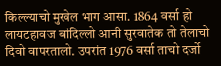किल्ल्याचो मुखेल भाग आसा. 1864 वर्सा हो लायटहावज बांदिल्लो आनी सुरवातेक तो तेलाचो दिवो वापरतालो. उपरांत 1976 वर्सा ताचो दर्जो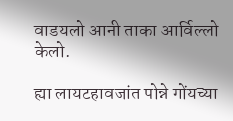वाडयलो आनी ताका आर्विल्लो केलो.

ह्या लायटहावजांत पोन्ने गोंयच्या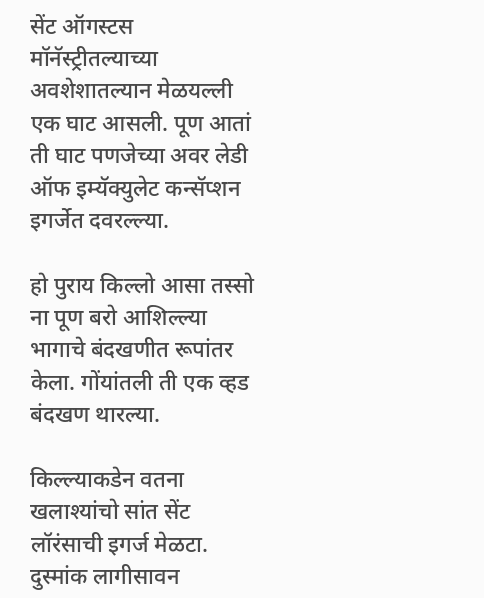सेंट ऑगस्टस मॉनॅस्ट्रीतल्याच्या अवशेशातल्यान मेळयल्ली एक घाट आसली. पूण आतां ती घाट पणजेच्या अवर लेडी ऑफ इम्यॅक्युलेट कन्सॅप्शन इगर्जेत दवरल्ल्या.

हो पुराय किल्लो आसा तस्सो ना पूण बरो आशिल्ल्या भागाचे बंदखणीत रूपांतर केला. गोंयांतली ती एक व्हड बंदखण थारल्या.

किल्ल्याकडेन वतना खलाश्यांचो सांत सेंट लॉरंसाची इगर्ज मेळटा. दुस्मांक लागीसावन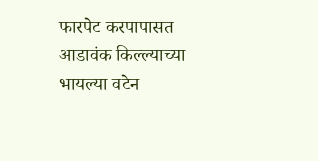फारपेट करपापासत आडावंक किल्ल्याच्या भायल्या वटेन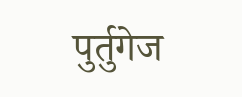पुर्तुगेज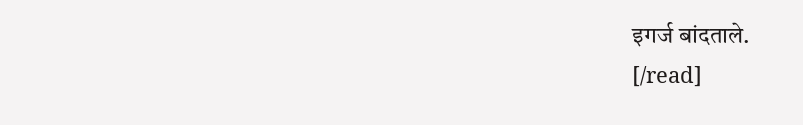इगर्ज बांदताले.
[/read]